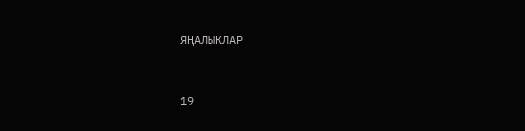ЯҢАЛЫКЛАР


19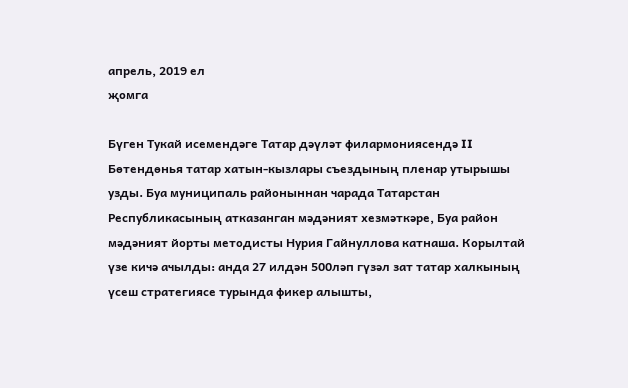апрель, 2019 ел
җомга

Бүген Тукай исемендәге Татар дәүләт филармониясендә II Бөтендөнья татар хатын-кызлары съездының пленар утырышы узды. Буа муниципаль районыннан чарада Татарстан Республикасының атказанган мәдәният хезмәткәре, Буа район мәдәният йорты методисты Нурия Гайнуллова катнаша. Корылтай үзе кичә ачылды: анда 27 илдән 500ләп гүзәл зат татар халкының үсеш стратегиясе турында фикер алышты,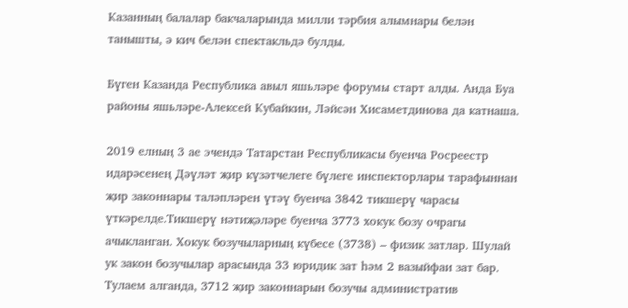Казанның балалар бакчаларында милли тәрбия алымнары белән танышты, ә кич белән спектакльдә булды.

Бүген Казанда Республика авыл яшьләре форумы старт алды. Анда Буа районы яшьләре-Алексей Кубайкин, Ләйсән Хисаметдинова да катнаша.

2019 елның 3 ае эчендә Татарстан Республикасы буенча Росреестр идарәсенең Дәүләт җир күзәтчелеге бүлеге инспекторлары тарафыннан җир законнары таләпләрен үтәү буенча 3842 тикшерү чарасы үткәрелде.Тикшерү нәтиҗәләре буенча 3773 хокук бозу очрагы ачыкланган. Хокук бозучыларның күбесе (3738) – физик затлар. Шулай ук закон бозучылар арасында 33 юридик зат һәм 2 вазыйфаи зат бар. Тулаем алганда, 3712 җир законнарын бозучы административ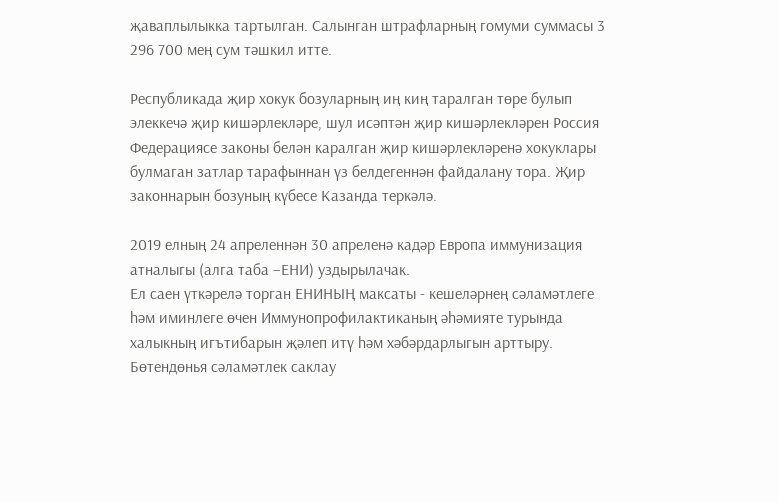җаваплылыкка тартылган. Салынган штрафларның гомуми суммасы 3 296 700 мең сум тәшкил итте.

Республикада җир хокук бозуларның иң киң таралган төре булып элеккечә җир кишәрлекләре, шул исәптән җир кишәрлекләрен Россия Федерациясе законы белән каралган җир кишәрлекләренә хокуклары булмаган затлар тарафыннан үз белдегеннән файдалану тора. Җир законнарын бозуның күбесе Казанда теркәлә.

2019 елның 24 апреленнән 30 апреленә кадәр Европа иммунизация атналыгы (алга таба –ЕНИ) уздырылачак.
Ел саен үткәрелә торган ЕНИНЫҢ максаты - кешеләрнең сәламәтлеге һәм иминлеге өчен Иммунопрофилактиканың әһәмияте турында халыкның игътибарын җәлеп итү һәм хәбәрдарлыгын арттыру.
Бөтендөнья сәламәтлек саклау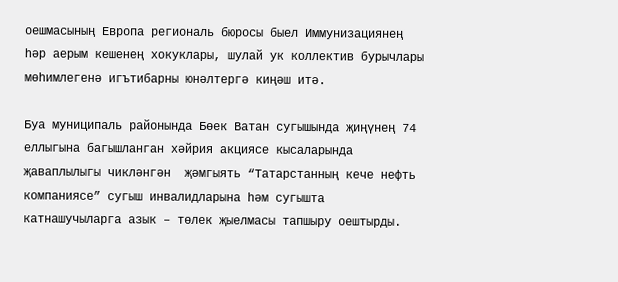оешмасының Европа региональ бюросы быел Иммунизациянең һәр аерым кешенең хокуклары, шулай ук коллектив бурычлары мөһимлегенә игътибарны юнәлтергә киңәш итә.

Буа муниципаль районында Бөек Ватан сугышында җиңүнең 74 еллыгына багышланган хәйрия акциясе кысаларында  җаваплылыгы чикләнгән  җәмгыять “Татарстанның кече нефть компаниясе” сугыш инвалидларына һәм сугышта катнашучыларга азык – төлек җыелмасы тапшыру оештырды.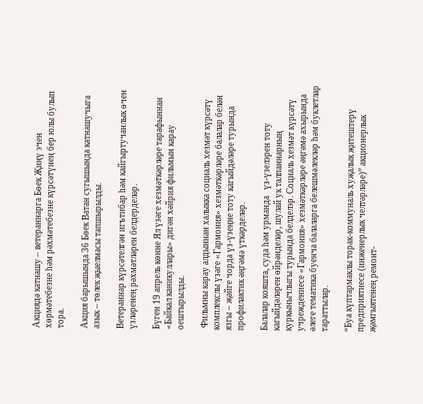Акциядә катнашу – ветераннарга Бөек Җиңү эчен хөрмәтебезне һәм рәхмәтебезне күрсәтүнең бер юлы булып тора.

Акция барышында 36 Бөек Ватан сугышында катнашучыга азык – төлек җыелмасы тапшырылды.

Ветераннар күрсәтелгән игътибар һәм кайгыртучанлык өчен үзләренең рәхмәтләрен белдерделәр.

Бүген 19 апрель көнне Ял үзәге хезмәткәрләре тарафыннан «Байкал каникуллары» дигән хәйрия фильмын карау оештырылды.

 Фильмны карау алдыннан халыкка социаль хезмәт күрсәтү комплекслы үзәге «Гармония» хезмәткәрләре балалар белән язгы – җәйге чорда үз-үзеңне тоту кагыйдәләре турында профилактик әңгәмә үткәрделәр.

Балалар кояшта, суда һәм урманда   үз-үзелэрен тоту кагыйдәләрен өйрәнделәр, шулай ук талпаннарның куркынычлыгы турында белделэр. Социаль хезмәт күрсәтү учреждениесе «Гармония» хезмәткәрләре әңгәмә ахырында әлеге тематика буенча балаларга белешмәлекләр һәм буклетлар тараттылар.

“Буа күптармаклы торак-коммуналь хуҗалык җитештерү предприятиесе (инженерлык челтәрләре)” акционерлык җәмгыятенең ремонт-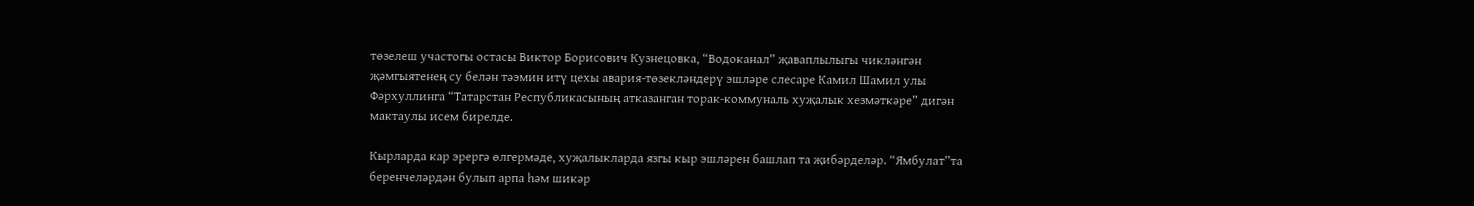төзелеш участогы остасы Виктор Борисович Кузнецовка, “Водоканал” җаваплылыгы чикләнгән җәмгыятенең су белән тәэмин итү цехы авария-төзекләндерү эшләре слесаре Камил Шамил улы Фәрхуллинга “Татарстан Республикасының атказанган торак-коммуналь хуҗалык хезмәткәре” дигән мактаулы исем бирелде.

Кырларда кар эрергә өлгермәде, хуҗалыкларда язгы кыр эшләрен башлап та җибәрделәр. “Ямбулат”та беренчеләрдән булып арпа һәм шикәр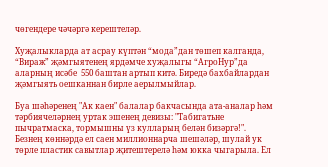чөгендере чәчәргә керештеләр.

Хуҗалыкларда ат асрау күптән “мода”дан төшеп калганда, “Вираж” җәмгыятенең ярдәмче хуҗалыгы “АгроНур”да аларның исәбе  550 баштан артып китә. Биредә бахбайлардан җәмгыять оешканнан бирле аерылмыйлар.

Буа шәһәренең "Ак каен" балалар бакчасында ата-аналар һәм тәрбиячеләрнең уртак эшенең девизы: "Табигатьне пычратмаска, тормышны үз кулларың белән бизәргә!".
Безнең көннәрдә ел саен миллионнарча шешәләр, шулай ук төрле пластик савытлар җитештерелә һәм юкка чыгарыла. Ел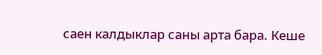саен калдыклар саны арта бара. Кеше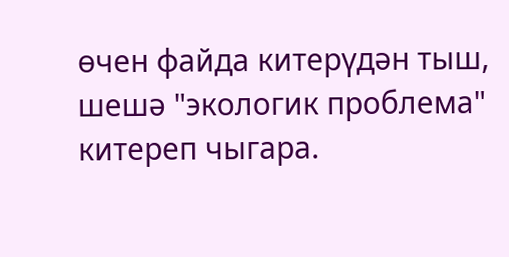өчен файда китерүдән тыш, шешә "экологик проблема" китереп чыгара.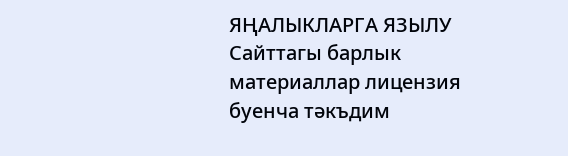ЯҢАЛЫКЛАРГА ЯЗЫЛУ
Сайттагы барлык материаллар лицензия буенча тәкъдим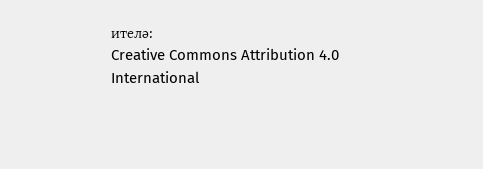ителә:
Creative Commons Attribution 4.0 International